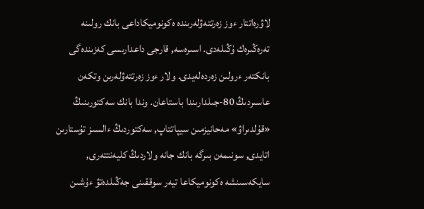لاۋرەاتتار ءوز زەرتتەۋلەرىندە ەكونوميكاداعى بانك رولىنە تەرەڭىرەك ۇڭىلەدى. اسىرەسە, قارجى داعدارىسى كەزىندەگى بانكتەر ءرولىن زەردەلەيدى. ولار ءوز زەرتتەۋلەرىن وتكەن عاسىردىڭ 80-جىلدارىندا باستاعان. وندا بانك سەكتورىنىڭ «قۇلدىراۋ» مەحانيزمىن سيپاتتاپ, سەكتوردىڭ ءالسىز تۇستارىن اتايدى, سونىمەن بىرگە بانك جانە ولاردىڭ كليەنتتەرى, سايكەسىنشە ەكونوميكاعا تيەر سوققىنى جەڭىلدەتۋ ءۇشىن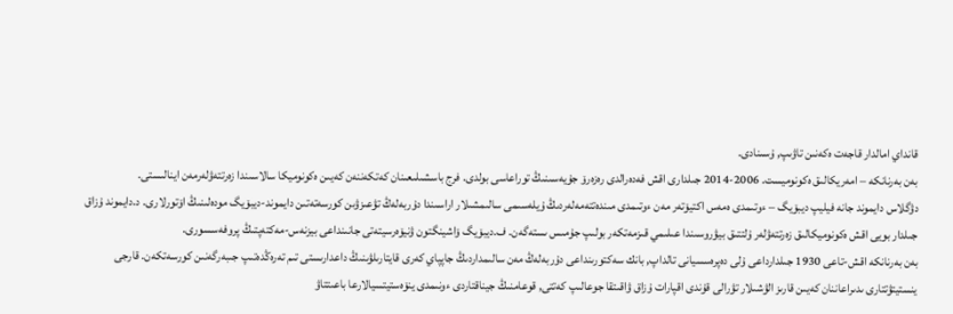قانداي امالدار قاجەت ەكەنىن تاۋىپ, ۇسىنادى.
بەن بەرنانكە – امەريكالىق ەكونوميست. 2006-2014 جىلدارى اقش فەدەرالدى رەزەرۆ جۇيەسىنىڭ توراعاسى بولدى. فرج باسشىلىعىنان كەتكەننەن كەيىن ەكونوميكا سالاسىندا زەرتتەۋلەرمەن اينالىستى.
دۋگلاس دايموند جانە فيليپ ديبۆيگ – ءوتىمدى ەمەس اكتيۆتەر مەن ءوتىمدى مىندەتتەمەلەردىڭ ۇيلەسىمى سالىمشىلار اراسىندا دۇربەلەڭ تۋعىزۋىن كورسەتەتىن دايموند-ديبۆيگ مودەلىنىڭ اۆتورلارى. د.دايموند ۇزاق جىلدار بويى اقش ەكونوميكالىق زەرتتەۋلەر ۇلتتىق بيۋروسىندا عىلىمي قىزمەتكەر بولىپ جۇمىس ىستەگەن. ف.ديبۆيگ ۆاشينگتون ۋنيۆەرسيتەتى جانىنداعى بيزنەس-مەكتەپتىڭ پروفەسسورى.
بەن بەرنانكە اقش-تاعى 1930 جىلدارداعى ۇلى دەپرەسسيانى تالداپ, بانك سەكتورىنداعى دۇربەلەڭ مەن سالىمداردىڭ جاپپاي كەرى قايتارىلۋىنىڭ داعدارىستى تىم تەرەڭدەتىپ جىبەرگەنىن كورسەتكەن. قارجى ينستيتۋتتارى ىدىراعاننان كەيىن قارىز الۋشىلار تۋرالى قۇندى اقپارات ۇزاق ۋاقىتقا جوعالىپ كەتتى, قوعامنىڭ جيناقتاردى ءونىمدى ينۆەستيتسيالارعا باعىتتاۋ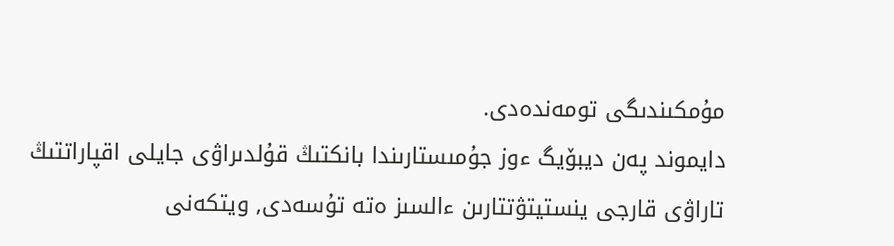مۇمكىندىگى تومەندەدى.
دايموند پەن ديبۆيگ ءوز جۇمىستارىندا بانكتىڭ قۇلدىراۋى جايلى اقپاراتتىڭ تاراۋى قارجى ينستيتۋتتارىن ءالسىز ەتە تۇسەدى, ويتكەنى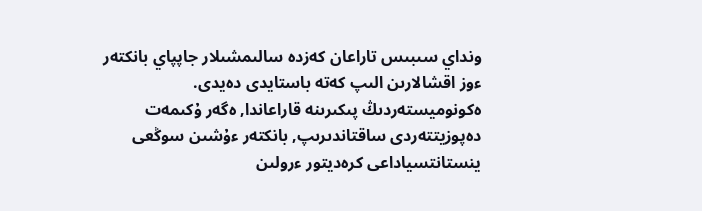ونداي سىبىس تاراعان كەزدە سالىمشىلار جاپپاي بانكتەر ءوز اقشالارىن الىپ كەتە باستايدى دەيدى. ەكونوميستەردىڭ پىكىرىنە قاراعاندا, ەگەر ۇكىمەت دەپوزيتتەردى ساقتاندىرىپ, بانكتەر ءۇشىن سوڭعى ينستانتسياداعى كرەديتور ءرولىن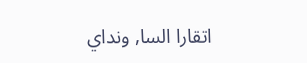اتقارا السا, ونداي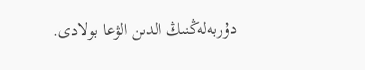دۇربەلەڭنىڭ الدىن الۋعا بولادى.